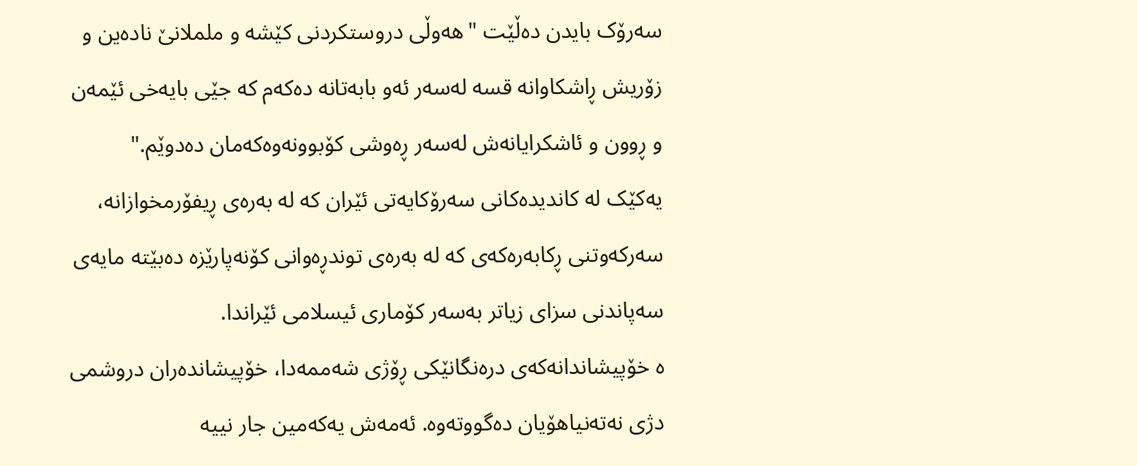سەرۆک بایدن دەڵێت "هەوڵی دروستکردنی کێشە و ململانێ نادەین و زۆریش ڕاشکاوانە قسە لەسەر ئەو بابەتانە دەکەم کە جێی بایەخی ئێمەن و ڕوون و ئاشکرایانەش لەسەر ڕەوشی کۆبوونەوەکەمان دەدوێم."
یەکێک لە کاندیدەکانی سەرۆکایەتی ئێران کە لە بەرەی ڕیفۆرمخوازانە، سەرکەوتنی ڕکابەرەکەی کە لە بەرەی توندڕەوانی کۆنەپارێزە دەبێتە مایەی سەپاندنی سزای زیاتر بەسەر کۆماری ئیسلامی ئێراندا.
ە خۆپیشاندانەکەی درەنگانێکی ڕۆژی شەممەدا، خۆپیشاندەران دروشمی دژی نەتەنیاهۆیان دەگووتەوە. ئەمەش یەکەمین جار نییە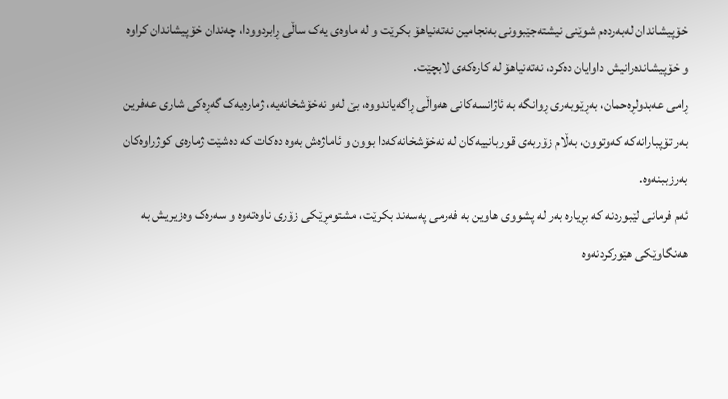خۆپیشاندان لەبەردەم شوێنی نیشتەجێبوونی بەنجامین نەتەنیاهۆ بکرێت و لە ماوەی یەک ساڵی ڕابردوودا، چەندان خۆپیشاندان کراوە و خۆپیشاندەرانیش داوایان دەکرد، نەتەنیاهۆ لە کارەکەی لابچێت.
ڕامی عەبدولڕەحمان، بەڕێوبەری ڕوانگە بە ئاژانسەکانی هەواڵی ڕاگەیاندووە، بێ لەو نەخۆشخانەیە، ژمارەیەک گەڕەکی شاری عەفرین بەر تۆپبارانەکە کەوتوون، بەڵام زۆربەی قوربانییەکان لە نەخۆشخانەکەدا بوون و ئاماژەش بەوە دەکات کە دەشێت ژمارەی کوژراوەکان بەرزببنەوە.
ئەم فرمانی لێبوردنە کە بڕیارە بەر لە پشووی هاوین بە فەرمی پەسەند بکرێت، مشتومڕێکی زۆری ناوەتەوە و سەرەک وەزیریش بە هەنگاوێکی هێورکردنەوە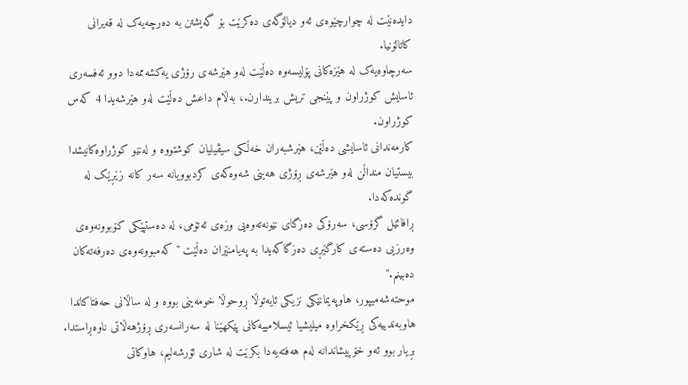دایدەنێت لە چوارچێوەی ئەو دیالۆگەی دەکرێت بۆ گەیشتن بە دەرچەیەک لە قەیرانی کاتالۆنیا.
سەرچاوەیەک لە هێزەکانی پۆلیسەوە دەڵێت لەو هێرشەی رۆژی یەکشەممەدا دوو ئەفسەری ئاسایش کوژراون و پێنجی تریش بریندارن.، بەڵام داعش دەڵێت لەو هێرشەیدا 4 کەس کوژراون.
کارمەندانی ئاسایشی دەڵێن، هێرشبەران خەڵکی سیڤیلیان کوشتووە و لەنێو کوژراوەکانیشدا بیستیان منداڵن لەو هێرشەی ڕۆژی هەینی شەوەکەی کردبوویانە سەر کانە زێڕێک لە گوندەکەدا.
ڕافائێل گرۆسی، سەرۆکی دەزگای نێونەتەوەیی وزەی ئەتۆمی، لە دەستپێکی کۆبوونەوەی وەرزیی دەستەی کارگێڕی دەزگاکەیدا بە پەیامنێران دەڵێت " کەمبوونەوەی دەرفەتەکان دەبینم."
موحتەشەمیپور، هاوپەیمانێکی نزیکی ئایەتوڵا ڕوحوڵا خومەینی بووە و لە ساڵانی حەفتاکاندا هاوبەندییەکی ڕێکخراوە میلیشیا ئیسلامییەکانی پێکهێنا لە سەرانسەری ڕۆژهەڵاتی ناوەڕاستدا.
بڕیار بوو ئەو خۆپیشاندانە لەم هەفتەیەدا بکرێت لە شاری ئۆرشەلیم، هاوکاتی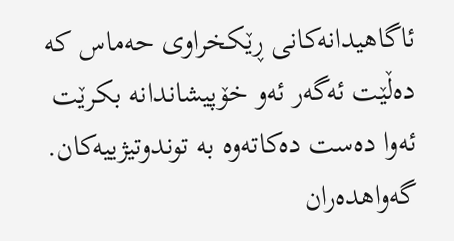ئاگاهیدانەکانی ڕێکخراوی حەماس کە دەڵێت ئەگەر ئەو خۆپیشاندانە بکرێت ئەوا دەست دەکاتەوە بە توندوتیژییەکان.
گەواهدەران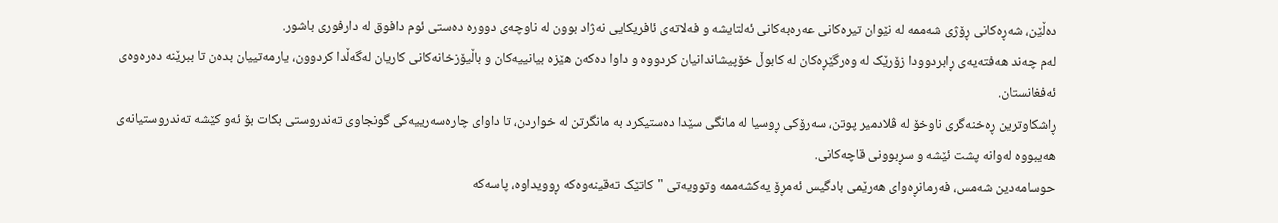دەڵێن، شەڕەکانی ڕۆژی شەممە لە نێوان تیرەکانی عەرەبەکانی ئەلتایشە و فەلاتەی ئافریکایی نەژاد بوون لە ناوچەی دوورە دەستی ئوم دافوق لە دارفوری باشور.
لەم چەند هەفتەیەی ڕابردوودا زۆرێک لە وەرگێڕەکان لە کابوڵ خۆپیشاندانیان کردووە و داوا دەکەن هێزە بیانییەکان و باڵیۆزخانەکانی کاریان لەگەڵدا کردوون، یارمەتییان بدەن تا ببرێنە دەرەوەی ئەفغانستان.
ڕاشکاوترین ڕەخنەگری ناوخۆ لە ڤلادمیر پوتن، سەرۆکی ڕوسیا لە مانگی سێدا دەستیکرد بە مانگرتن لە خواردن، تا داوای چارەسەرییەکی گونجاوی تەندروستی بکات بۆ ئەو کێشە تەندروستیانەی هەیبووە لەوانە پشت ئێشە و سڕبوونی قاچەکانی.
حوسامەدین شەمس، فەرمانڕەوای هەرێمی بادگیس ئەمڕۆ یەکشەممە وتوویەتی "کاتێک تەقینەوەکە ڕوویداوە، پاسەکە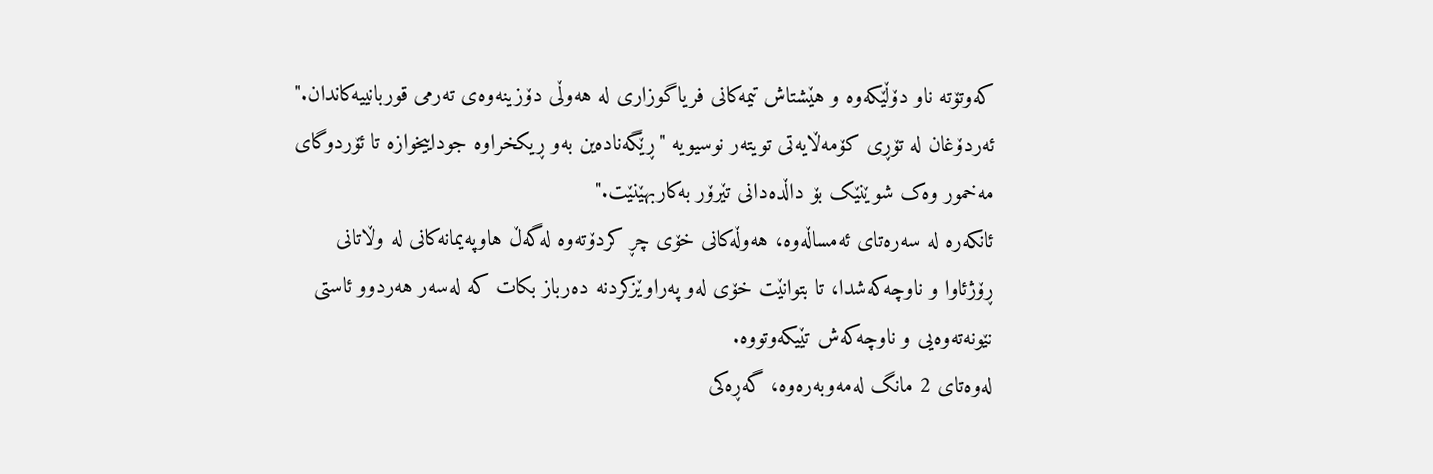کەوتۆتە ناو دۆڵێکەوە و هێشتاش تیمەکانی فریاگوزاری لە هەوڵی دۆزینەوەی تەرمی قوربانییەکاندان."
ئەردۆغان لە تۆڕی کۆمەڵایەتی تویتەر نوسیویە "ڕێگەنادەین بەو ڕیکخراوە جوداییخوازە تا ئۆردوگای مەخمور وەک شوێنێک بۆ داڵدەدانی تێرۆر بەکاربهێنێت."
ئانکەرە لە سەرەتای ئەمساڵەوە، هەوڵەکانی خۆی چڕ کردۆتەوە لەگەڵ هاوپەیمانەکانی لە وڵاتانی ڕۆژئاوا و ناوچەکەشدا، تا بتوانێت خۆی لەو پەراوێزکردنە دەرباز بکات کە لەسەر هەردوو ئاستی نێونەتەوەیی و ناوچەکەش تێیکەوتووە.
لەوەتای 2 مانگ لەمەوبەرەوە، گەڕەکی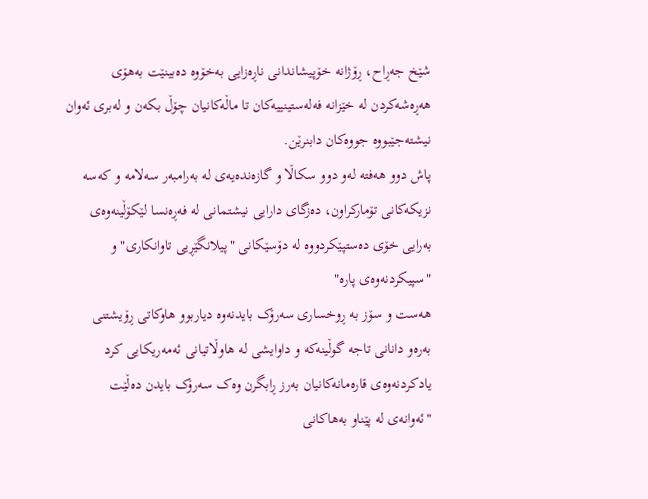شێخ جەڕاح، ڕۆژانە خۆپیشاندانی ناڕەزایی بەخۆوە دەبینێت بەهۆی هەڕەشەکردن لە خێزانە فەلەستینییەکان تا ماڵەکانیان چۆڵ بکەن و لەبری ئەوان نیشتەجێبووە جووەکان دابنرێن.
پاش دوو هەفتە لەو دوو سکاڵا و گازەندەیەی لە بەرامبەر سەلامە و کەسە نزیکەکانی تۆمارکراون، دەزگای دارایی نیشتمانی لە فەڕەنسا لێکۆڵینەوەی بەرایی خۆی دەستپێکردووە لە دۆسێکانی "پیلانگێڕیی تاوانکاری" و "سپیکردنەوەی پارە"
هەست و سۆز بە ڕوخساری سەرۆک بایدنەوە دیاربوو هاوکاتی ڕۆیشتنی بەرەو دانانی تاجە گوڵینەکە و داوایشی لە هاوڵاتیانی ئەمەریکایی کرد یادکردنەوەی قارەمانەکانیان بەرز ڕابگرن وەک سەرۆک بایدن دەڵێت "ئەوانەی لە پێناو بەهاکانی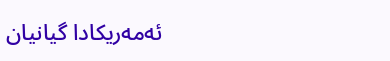ئەمەریکادا گیانیان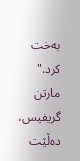بەخت کرد."
مارتن گریفیس، دەڵێت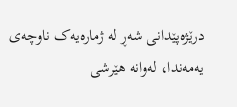درێژەپێدانی شەڕ لە ژمارەیەک ناوچەی یەمەندا، لەوانە هێرشی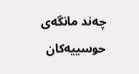چەند مانگەی حوسییەکان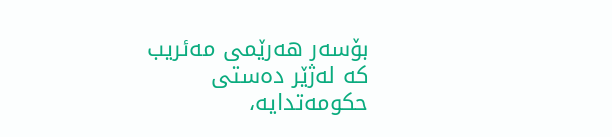بۆسەر هەرێمی مەئریب کە لەژێر دەستی حکومەتدایە،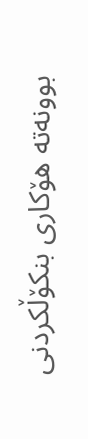بوونەتە هۆکاری بنکۆڵکردنی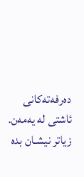دەرفەتەکانی ئاشتی لە یەمەن.
زیاتر نیشـان بده